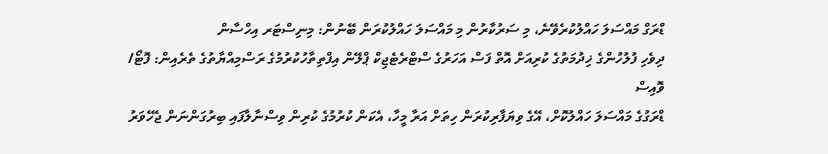ޑްރަގް މައްސަލަ ހައްލުކުރެވޭނެ، މި ސަރުކާރުން މި މައްސަލަ ހައްލުކުރަން ބޭނުން: މިނިސްޓަރ އިހްސާން
ދިވެހި ފުލުހުންގެ ޚިދުމަތުގެ ކުރިއަށް އޮތް ފަސް އަހަރުގެ ސްޓްރެޓެޖިކް ޕްލޭން އިފްތިތާހުކުރުމުގެ ރަސްމިއްޔާތުގެ ތެރެއިން: ފޮޓޯ/ ވޮއިސް
ޑްރަގުގެ މައްސަލަ ހައްލުކޮށް، އޭގެ ވިޔަފާރިކުރަން ހިތަށް އަރާ މީހާ، އެކަން ކުރުމުގެ ކުރިން ވިސްނާލާފައި ބިރުގަންނަން ޖެހޭވަރު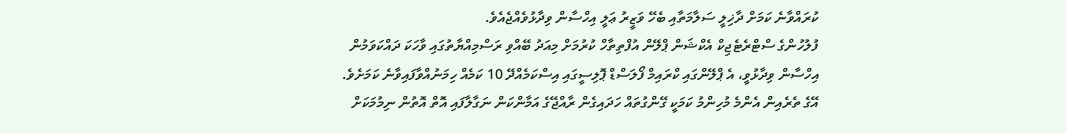ކުރައްވާނެ ކަމަށް ދާޚިލީ ސަލާމަތާއި ބެހޭ ވަޒީރު ޢަލީ އިހްސާން ވިދާޅުވެއްޖެއެވެ.
ފުލުހުންގެ ސްޓްރެޓެޖިކް އެކްޝަން ޕްލޭން އުފްތިތާހް ކުރުމަށް މިއަދު ބޭއްވި ރަސްމިއްޔާތުގައި ވާހަކަ ދައްކަވަމުން އިހްސާން ވިދާޅުވީ، އެ ޕްލޭންގައި ކްރައިމް ފޯލަސްޑް ޕޮލިސީގައި އިސްކަމެއްދޭ 10 ކަމެއް ހިމަނުއްވާފައިވާނެ ކަމަށެވެ. އޭގެ ތެރެއިން އެންމެ މުހިންމު ކަމަކީ ގޭންގުތައް ހަދައިގެން ރާއްޖޭގެ އަމާންކަން ނަގާލާފައި އޮތް އޮތުން ނިމުމަކަށް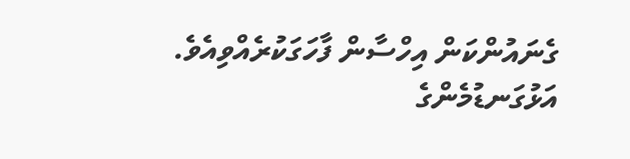ގެނައުންކަން އިހްސާން ފާހަގަކުރެއްވިއެވެ.
އަޅުގަނޑުމެންގެ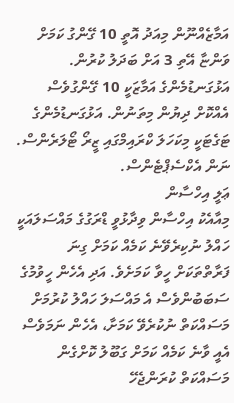އަމާޒެއްނޫން މިއަދު އޮތީ 10 ގޭންގު ކަމަށް ވަންޏާ އޭތި 3 އަށް ބަދަލު ކުރުން. އަޅުގަނޑުމެންގެ އަމާޒަކީ 10 ގޭންގުވެސް އެއްކޮށް ދިޔުން މިތަނުން. އަޅުގަނޑުމެންގެ ޓަގެޓަކީ މިކަހަލަ ކްރައިމްގައި ޒީރޯ ޓޯލަރެންސް. ނަން އެކްސެޕްޓެންސް.
ޢަލީ އިހްސާން
މިއާއެކު އިހްސާން ވިދާޅުވީ ޑްރަގުގެ މައްސަލައަކީ ހައްލު ނުކިރެވޭނެ ކަމެއް ކަމަށް ގިނަ ފަރާތްތަކަށް ހީވާ ކަމަށެވެ. އަދި އެހެން ހީވުމުގެ ސަބަބުންވެސް އެ މައްސަލަ ހައްލު ކުރުމަށް މަސައްކަތް ނުކުރެވޭ ކަމަށާ، އެހެން ނަމަވެސް އެއީ ވާނެ ކަމެއް ކަމަށް ގަބޫލު ކޮށްގެން މަސައްކަތް ކުރަންޖެހޭ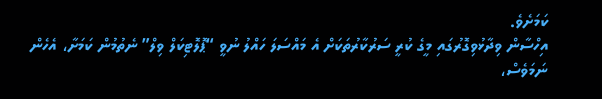ކަމަށެވެ.
އިހްސާން ވިދާޅުވިގޮރުގައި މީގެ ކުރީ ސަރުކާރުތަކަށް އެ މައްސަލަ ހައްލު ނުވީ “ޕޮލޮޓިކަލް ވިލް” ނެތުމުން ކަމަށާ، އެހެން ނަމަވެސް،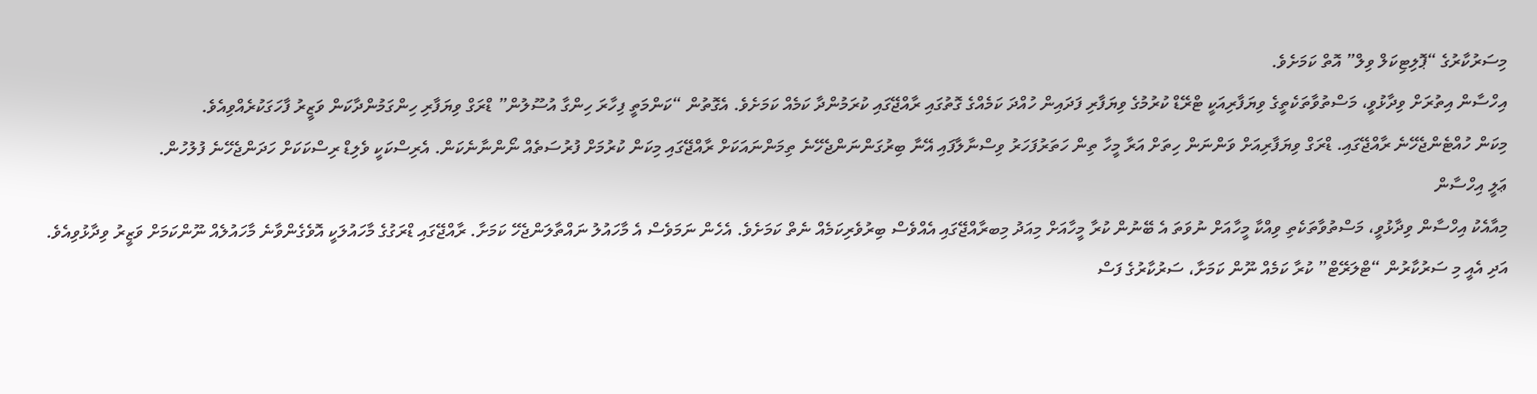މިސަރުކާރުގެ “ޕޮލިޓިކަލް ވިލް” އޮތް ކަމަށެވެ.
އިހްސާން އިތުރަށް ވިދާޅުވީ، މަސްތުވާތަކެތީގެ ވިޔަފާރިއަކީ ޓްރޭޑް ކުރުމުގެ ވިޔަފާރި ފަދައިން ހުއްދަ ކަމެއްގެ ގޮތުގައި ރާއްޖޭގައި ކުރަމުންދާ ކަމެއް ކަމަށެވެ. އެގޮތުން “ކަންމަތީ ފިހާރަ ހިންގާ އުސޫލުން” ޑްރަގް ވިޔަފާރި ހިންގަމުންދާކަން ވަޒީރު ފާހަގަކުރެއްވިއެވެ.
މިކަން ހުއްޓެންޖެހޭނެ ރާއްޖޭގައި. ޑްރަގް ވިޔަފާރިއަށް ވަންނަން ހިތަށް އަރާ މީހާ ތިން ހަތަރުފަހަރު ވިސްނާލާފައި އޭނާ ބިރުގަންނަންޖެހޭނެ ތިމަންނައަކަށް ރާއްޖޭގައި މިކަން ކުރުމަށް ފުރުސަތެއް ނޯންނާނެކަން. އެރިސްކަކީ ވެލިޑް ރިސްކަކަށް ހަދަންޖެހޭނެ ފުލުހުން.
ޢަލީ އިހްސާން
މިއާއެކު އިހްސާން ވިދާޅުވީ، މަސްތުވާތަކެތި ވިއްކާ މީހާއަށް ނުވަތަ އެ ބޭނުން ކުރާ މީހާއަށް މިއަދު މިބރާއްޖޭގައި އެއްވެސް ބިރުވެރިކަމެއް ނެތް ކަމަށެވެ. އެހެން ނަމަވެސް އެ މާހައުލު ނައްތާލަންޖެހޭ ކަމަށާ. ރާއްޖޭގައި ޑްރަގުގެ މާހައުލަކީ އޮވެގެންވާނެ މާހައުލެއް ނޫންކަމަށް ވަޒީރު ވިދާޅުވިއެވެ. އަދި އެއީ މި ސަރުކާރުން “ޓްލަރޭޓް” ކުރާ ކަމެއް ނޫން ކަމަށާ، ސަރުކާރުގެ ފަސް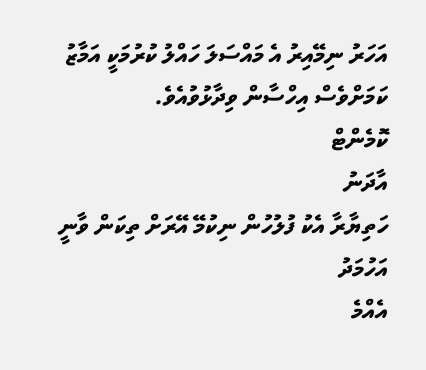އަހަރު ނިމޭއިރު އެ މައްސަލަ ހައްލު ކުރުމަކީ އަމާޒު ކަމަށްވެސް އިހްސާން ވިދާޅުވުއެވެ.
ކޮމެންޓް
އާދަނު
ހަތިޔާރާ އެކު ފުލުހުން ނިކުމޭ އޭރަށް ތިކަން ވާނީ
އަހުމަދު
އެއްމެ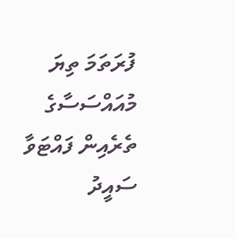ފުރަތަމަ ތިޔަ މުއައްސަސާގެ ތެރެއިން ފައްޓަވާ
ސައީދު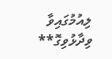ލިއުމުގައިވާ ވިދާޅުވިގޮ**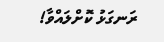ރަނގަޅު ކޮށްލައްވާ!